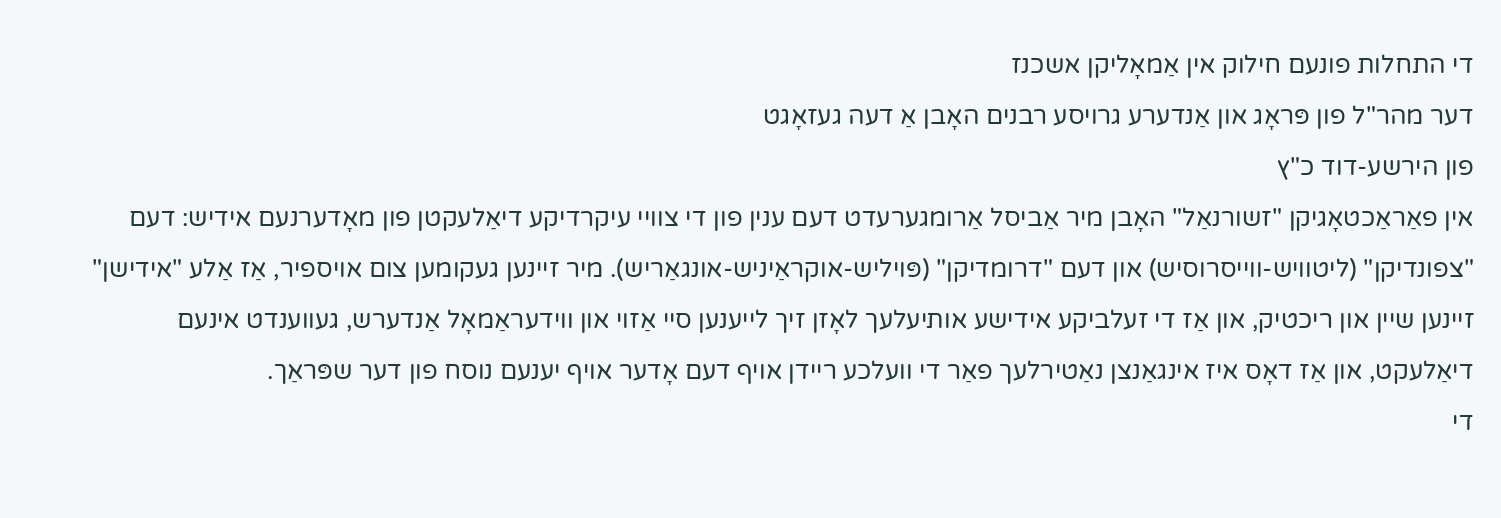די התחלות פונעם חילוק אין אַמאָליקן אשכנז
דער מהר"ל פון פּראָג און אַנדערע גרויסע רבנים האָבן אַ דעה געזאָגט
פון הירשע-דוד כ"ץ
אין פאַראַכטאָגיקן "זשורנאַל" האָבן מיר אַביסל אַרומגערעדט דעם ענין פון די צוויי עיקרדיקע דיאַלעקטן פון מאָדערנעם אידיש: דעם "צפונדיקן" (ליטוויש-ווייסרוסיש) און דעם "דרומדיקן" (פּויליש-אוקראַיניש-אונגאַריש). מיר זיינען געקומען צום אויספיר, אַז אַלע "אידישן" זיינען שיין און ריכטיק, און אַז די זעלביקע אידישע אותיעלעך לאָזן זיך לייענען סיי אַזוי און ווידעראַמאָל אַנדערש, געווענדט אינעם דיאַלעקט, און אַז דאָס איז אינגאַנצן נאַטירלעך פאַר די וועלכע ריידן אויף דעם אָדער אויף יענעם נוסח פון דער שפּראַך.
די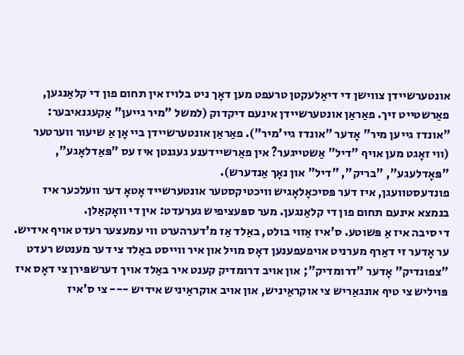אונטערשיידן צווישן די דיאַלעקטן טרעפט מען דאָך ניט בלויז אין תחום פון די קלאַנגען, פאַרשטייט זיך. פאַראַן אונטערשיידן אינעם דיקדוק (למשל "מיר גייען" אַקעגנאיבער: "אונדז גייען מיר" אָדער "אונדז גיי'מיר"). פאַראַן אונטערשיידן ביי אָן אַ שיעור ווערטער (ווי זאָגט מען אויף "דיל" אַשטייגער? אין פאַרשיידענע געגנטן איז עס "פּאַדלאָגע", "פּאָדלעגע", "בריק", "דיל" און נאָך אַנדערש).
פונדעסטוועגן, איז דער פּסיכאָלאָגיש וויכטיקסטער אונטערשייד אָטאָ דער וועלכער איז בנמצא אינעם תחום פון די קלאַנגען. מער ספּעציפיש גערעדט: אין די וואָקאַלן.
די סיבה איז אַ פּשוטע. ס'איז אַזוי בולט, באַלד אַז מ'דערהערט ווי עמעצער רעדט אויף אידיש. ער אָדער זי דאַרף מערניט אויפעפענען דאָס מויל און איר ווייסט באַלד צי דער מענטש רעדט "צפונדיק" אָדער "דרומדיק"; און אויב דרומדיק קענט איר באַלד אויך דערשפּירן צי דאָס איז פּויליש צי טיף אונגאַריש צי אוקראַיניש, און אויב אוקראַיניש אידיש --- צי ס'איז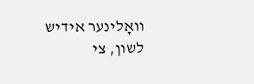וואָלינער אידיש לשון, צי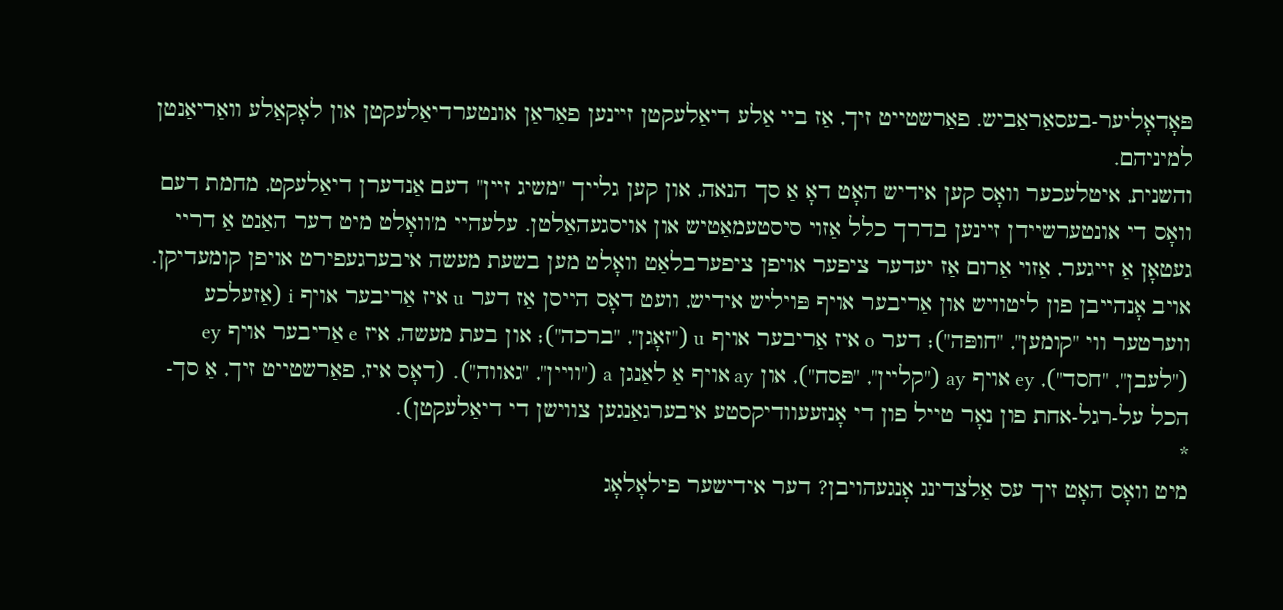פּאָדאָליער-בעסאַראַביש. פאַרשטייט זיך, אַז ביי אַלע דיאַלעקטן זיינען פאַראַן אונטערדיאַלעקטן און לאָקאַלע וואַריאַנטן למיניהם.
והשנית, איטלעכער וואָס קען אידיש האָט דאָ אַ סך הנאה, און קען גלייך "משיג זיין" דעם אַנדערן דיאַלעקט, מחמת דעם וואָס די אונטערשיידן זיינען בדרך כלל אַזוי סיסטעמאַטיש און אויסגעהאַלטן. עלעהיי מ'וואָלט מיט דער האַנט אַ דריי געטאָן אַ זייגער, אַזוי אַרום אַז יעדער ציפער אויפן ציפערבלאַט וואָלט מען בשעת מעשה איבערגעפירט אויפן קומעדיקן. אויב אָנהייבן פון ליטוויש און אַריבער אויף פּויליש אידיש, וועט דאָס הייסן אַז דער u איז אַריבער אויף i (אַזעלכע ווערטער ווי "קומען", "חופּה"); דער o איז אַריבער אויף u ("זאָגן", "ברכה"); און בעת מעשה, איז e אַריבער אויף ey ("לעבן", "חסד"), ey אויף ay ("קליין", "פּסח"), און ay אויף אַ לאַנגן a ("וויין", "גאווה"). (דאָס איז, פאַרשטייט זיך, אַ סך-הכל על-רגל-אחת פון נאָר טייל פון די אָנזעעוודיקסטע איבערגאַנגען צווישן די דיאַלעקטן).
*
מיט וואָס האָט זיך עס אַלצדינג אָנגעהויבן? דער אידישער פילאָלאָג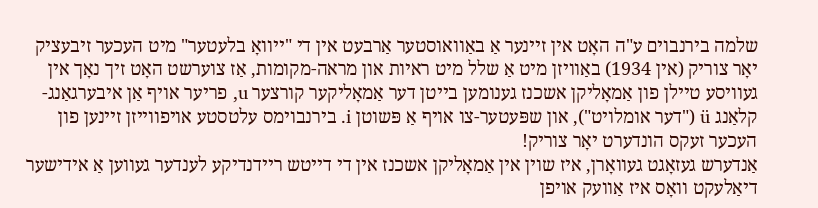שלמה בירנבוים ע"ה האָט אין זיינער אַ באַוואוסטער אַרבעט אין די "ייוואָ בלעטער" מיט העכער זיבעציק יאָר צוריק (אין 1934) באַוויזן מיט אַ שלל מיט ראיות און מראה-מקומות, אַז צוערשט האָט זיך נאָך אין געוויסע טיילן פון אַמאָליקן אשכנז גענומען בייטן דער אַמאָליקער קורצער u, פריער אויף אַן איבערגאַנג-קלאַנג ü ("דער אומלויט"), און שפּעטער-צו אויף אַ פּשוטן i. בירנבוימס עלטסטע אויפווייזן זיינען פון העכער זעקס הונדערט יאָר צוריק!
אַנדערש געזאָגט געוואָרן, איז שוין אין אַמאָליקן אשכנז אין די דייטש ריידנדיקע לענדער געווען אַ אידישער דיאַלעקט וואָס איז אַוועק אויפן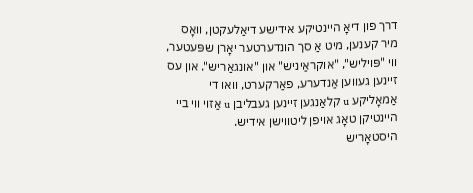דרך פון דיאָ היינטיקע אידישע דיאַלעקטן, וואָס מיר קענען, מיט אַ סך הונדערטער יאָרן שפּעטער, ווי "פּויליש", "אוקראַיניש" און "אונגאַריש". און עס זיינען געווען אַנדערע, פאַרקערט, וואו די אַמאָליקע u קלאַנגען זיינען געבליבן u אַזוי ווי ביי היינטיקן טאָג אויפן ליטווישן אידיש.
היסטאָריש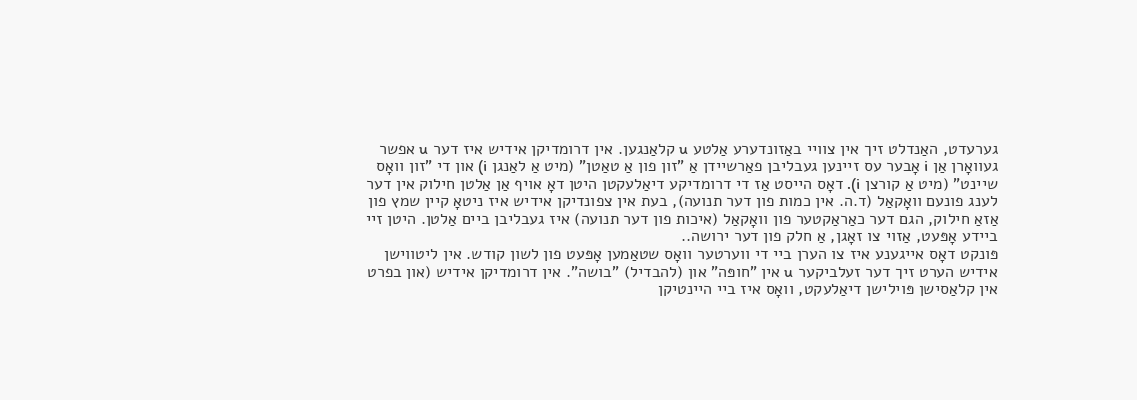גערעדט, האַנדלט זיך אין צוויי באַזונדערע אַלטע u קלאַנגען. אין דרומדיקן אידיש איז דער u אפשר געוואָרן אַן i אָבער עס זיינען געבליבן פאַרשיידן אַ "זון פון אַ טאַטן" (מיט אַ לאַנגן i) און די "זון וואָס שיינט" (מיט אַ קורצן i). דאָס הייסט אַז די דרומדיקע דיאַלעקטן היטן דאָ אויף אַן אַלטן חילוק אין דער לענג פונעם וואָקאַל (ד.ה. אין כמות פון דער תנועה), בעת אין צפונדיקן אידיש איז ניטאָ קיין שמץ פון אַזאַ חילוק, הגם דער כאַראַקטער פון וואָקאַל (איכות פון דער תנועה) איז געבליבן ביים אַלטן. היטן זיי ביידע אָפּעט, אַזוי צו זאָגן, אַ חלק פון דער ירושה..
פּונקט דאָס אייגענע איז צו הערן ביי די ווערטער וואָס שטאַמען אָפּעט פון לשון קודש. אין ליטווישן אידיש הערט זיך דער זעלביקער u אין "חופּה" און (להבדיל) "בושה". אין דרומדיקן אידיש (און בפרט אין קלאַסישן פּוילישן דיאַלעקט, וואָס איז ביי היינטיקן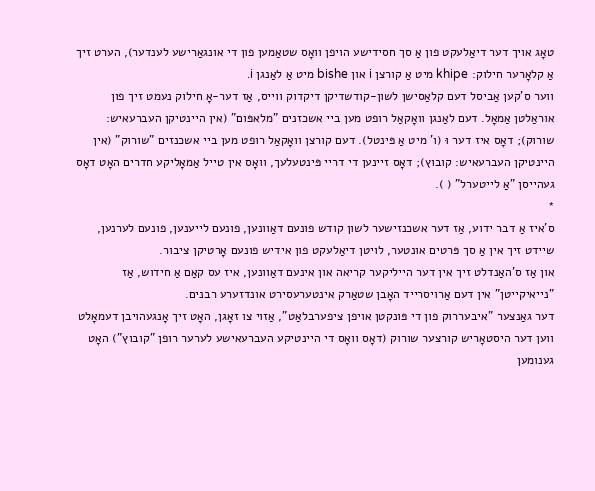טאָג אויך דער דיאַלעקט פון אַ סך חסידישע הויפן וואָס שטאַמען פון די אונגאַרישע לענדער), הערט זיך אַ קלאָרער חילוק: khipe מיט אַ קורצן i און bishe מיט אַ לאַנגן i.
ווער ס'קען אַביסל דעם קלאַסישן לשון-קודשדיקן דיקדוק ווייס, אַז דער-אָ חילוק נעמט זיך פון אוראַלטן אַמאָל. דעם לאַנגן וואָקאַל רופט מען ביי אשכזנים "מלאפּום" (אין היינטיקן העברעאיש: שורוק); דאָס איז דער וּ (ו' מיט אַ פּינטל). דעם קורצן וואָקאַל רופט מען ביי אשכנזים "שורוק" (אין היינטיקן העברעאיש: קובוץ); דאָס זיינען די דריי פּינטעלעך, וואָס אין טייל אַמאָליקע חדרים האָט דאָס געהייסן "אַ לייטערל" ( ).
*
ס'איז אַ דבר ידוע, אַז דער אשכנזישער לשון קודש פונעם דאַוונען, פונעם לייענען, פונעם לערנען, שיידט זיך אין אַ סך פּרטים אונטער, לויטן דיאַלעקט פון אידיש פונעם אָרטיקן ציבור.
און אַז ס'האַנדלט זיך אין דער הייליקער קריאה און אינעם דאַוונען, איז עס קאַם אַ חידוש, אַז "נייאיקייטן" אין דעם אַרויסרייד האָבן שטאַרק אינטערעסירט אונדזערע רבנים.
דער גאַנצער "איבעררוק פון די פּונקטן אויפן ציפערבלאַט", אַזוי צו זאָגן, האָט זיך אָנגעהויבן דעמאָלט ווען דער היסטאָריש קורצער שורוק (דאָס וואָס די היינטיקע העברעאישע לערער רופן "קובוץ") האָט גענומען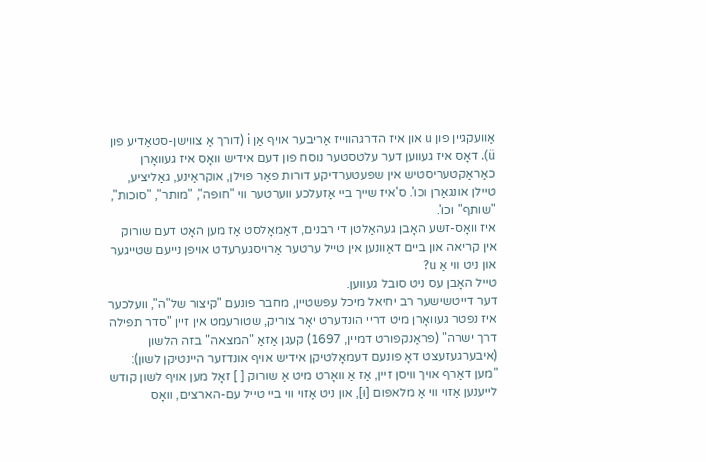אַוועקגיין פון u און איז הדרגהווייז אַריבער אויף אַן i (דורך אַ צווישן-סטאַדיע פון ü). דאָס איז געווען דער עלטסטער נוסח פון דעם אידיש וואָס איז געוואָרן כאַראַקטעריסטיש אין שפּעטערדיקע דורות פאַר פּוילן, אוקראַינע, גאַליציע, טיילן אונגאַרן וכו'. ס'איז שייך ביי אַזעלכע ווערטער ווי "חופּה", "מותר", "סוכות", "שותף" וכו'.
איז וואָס-זשע האָבן געהאַלטן די רבנים, דאַמאָלסט אַז מען האָט דעם שורוק אין קריאה און ביים דאַוונען אין טייל ערטער אַרויסגערעדט אויפן נייעם שטייגער און ניט ווי אַ u?
טייל האָבן עס ניט סובל געווען.
דער דייטשישער רב יחיאל מיכל עפּשטיין, מחבר פונעם "קיצור של"ה", וועלכער איז נפטר געוואָרן מיט דריי הונדערט יאָר צוריק, שטורעמט אין זיין "סדר תפילה דרך ישרה" (פראַנקפורט דמיין, 1697) קעגן אַזאַ "המצאה" בזה הלשון (איבערגעזעצט דאָ פונעם דעמאָלטיקן אידיש אויף אונדזער היינטיקן לשון):
"מען דאַרף אויך וויסן זיין, אַז אַ וואָרט מיט אַ שורוק [ ] זאָל מען אויף לשון קודש לייענען אַזוי ווי אַ מלאפּום [וּ], און ניט אַזוי ווי ביי טייל עם-הארצים, וואָס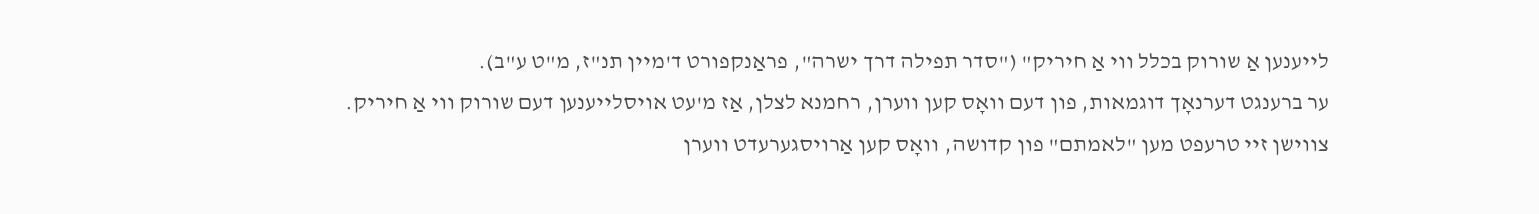לייענען אַ שורוק בכלל ווי אַ חיריק" ("סדר תפילה דרך ישרה", פראַנקפורט ד'מיין תנ"ז, מ"ט ע"ב).
ער ברענגט דערנאָך דוגמאות, פון דעם וואָס קען ווערן, רחמנא לצלן, אַז מ'עט אויסלייענען דעם שורוק ווי אַ חיריק. צווישן זיי טרעפט מען "לאמתם" פון קדושה, וואָס קען אַרויסגערעדט ווערן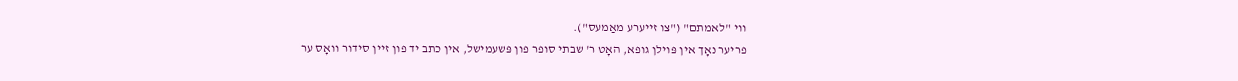ווי "לאמתם" ("צו זייערע מאַמעס").
פריער נאָך אין פּוילן גופא, האָט ר' שבתי סופר פון פּשעמישל, אין כתב יד פון זיין סידור וואָס ער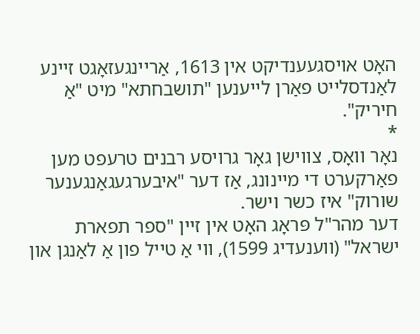האָט אויסגעענדיקט אין 1613, אַריינגעזאָגט זיינע לאַנדסלייט פאַרן לייענען "תושבחתא" מיט "אַ חיריק".
*
נאָר וואָס, צווישן גאָר גרויסע רבנים טרעפט מען פאַרקערט די מיינונג, אַז דער "איבערגעגאַנגענער שורוק" איז כשר וישר.
דער מהר"ל פּראָג האָט אין זיין "ספר תפארת ישראל" (ווענעדיג 1599), ווי אַ טייל פון אַ לאַנגן און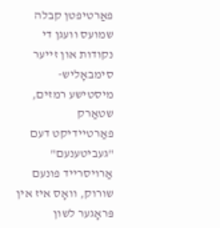פאַרטיפטן קבלה שמועס וועגן די נקודות און זייער סימבאָליש-מיסטישע רמזים, שטאַרק פאַרטיידיקט דעם "געביטענעם" אַרויסרייד פונעם שורוק, וואָס איז אין פּראָגער לשון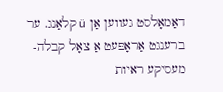דאַמאָלסט געווען אַן ü קלאַנג. ער ברענגט אַראָפּעט אַ צאָל קבלה-מעסיקע ראיות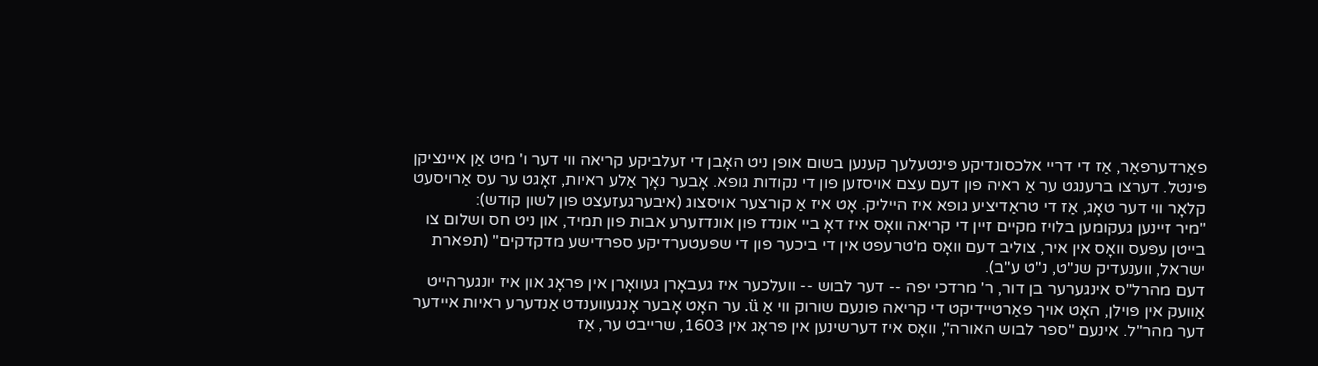פאַרדערפאַר, אַז די דריי אלכסונדיקע פּינטעלעך קענען בשום אופן ניט האָבן די זעלביקע קריאה ווי דער ו' מיט אַן איינציקן פּינטל. דערצו ברענגט ער אַ ראיה פון דעם עצם אויסזען פון די נקודות גופא. אָבער נאָך אַלע ראיות, זאָגט ער עס אַרויסעט קלאָר ווי דער טאָג, אַז די טראַדיציע גופא איז הייליק. אָט איז אַ קורצער אויסצוג (איבערגעזעצט פון לשון קודש):
"מיר זיינען געקומען בלויז מקיים זיין די קריאה וואָס איז דאָ ביי אונדז פון אונדזערע אבות פון תמיד, און ניט חס ושלום צו בייטן עפּעס וואָס אין איר, צוליב דעם וואָס מ'טרעפט אין די ביכער פון די שפּעטערדיקע ספרדישע מדקדקים" (תפארת ישראל, ווענעדיק שנ"ט, נ"ט ע"ב).
דעם מהרל"ס אינגערער בן דור, ר' מרדכי יפה -- דער לבוש -- וועלכער איז געבאָרן געוואָרן אין פּראָג און איז יונגערהייט אַוועק אין פּוילן, האָט אויך פאַרטיידיקט די קריאה פונעם שורוק ווי אַ ü. ער האָט אָבער אָנגעווענדט אַנדערע ראיות איידער דער מהר"ל. אינעם "ספר לבוש האורה", וואָס איז דערשינען אין פּראָג אין 1603, שרייבט ער, אַז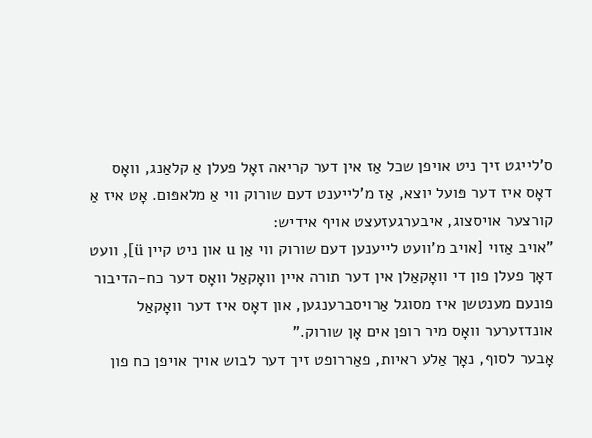ס'לייגט זיך ניט אויפן שכל אַז אין דער קריאה זאָל פעלן אַ קלאַנג, וואָס דאָס איז דער פּועל יוצא, אַז מ'לייענט דעם שורוק ווי אַ מלאפּום. אָט איז אַ קורצער אויסצוג, איבערגעזעצט אויף אידיש:
"אויב אַזוי [אויב מ'וועט לייענען דעם שורוק ווי אַן u און ניט קיין ü], וועט דאָך פעלן פון די וואָקאַלן אין דער תורה איין וואָקאַל וואָס דער כח-הדיבור פונעם מענטשן איז מסוגל אַרויסברענגען, און דאָס איז דער וואָקאַל אונדזערער וואָס מיר רופן אים אָן שורוק."
אָבער לסוף, נאָך אַלע ראיות, פאַררופט זיך דער לבוש אויך אויפן כח פון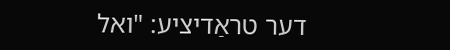דער טראַדיציע: "ואל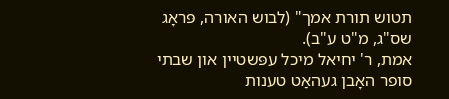תטוש תורת אמך" (לבוש האורה, פּראָג שס"ג, מ"ט ע"ב).
אמת, ר' יחיאל מיכל עפּשטיין און שבתי סופר האָבן געהאַט טענות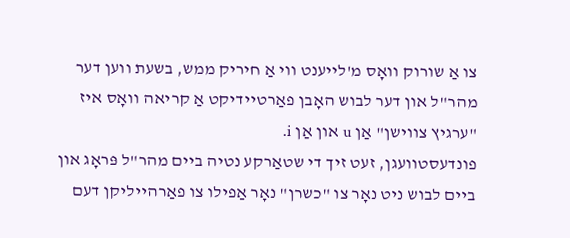צו אַ שורוק וואָס מ'לייענט ווי אַ חיריק ממש, בשעת ווען דער מהר"ל און דער לבוש האָבן פאַרטיידיקט אַ קריאה וואָס איז "ערגיץ צווישן" אַן u און אַן i.
פונדעסטוועגן, זעט זיך די שטאַרקע נטיה ביים מהר"ל פּראָג און ביים לבוש ניט נאָר צו "כשרן" נאָר אַפילו צו פאַרהייליקן דעם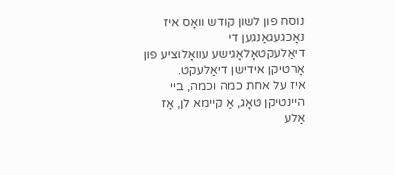נוסח פון לשון קודש וואָס איז נאָכגעגאַנגען די דיאַלעקטאָלאָגישע עוואָלוציע פון אָרטיקן אידישן דיאַלעקט.
איז על אחת כמה וכמה, ביי היינטיקן טאָג, אַ קיימא לן, אַז אַלע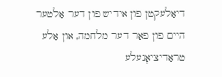דיאַלעקטן פון אידיש פון דער אַלטער היים פון פאַר דער מלחמה, און אַלע טראַדיציאָנעלע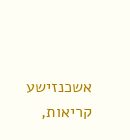אשכנזישע קריאות,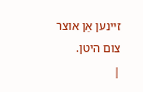זיינען אַן אוצר צום היטן.
|